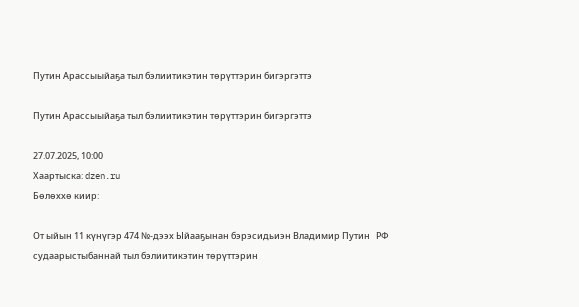Путин Арассыыйаҕа тыл бэлиитикэтин төрүттэрин бигэргэттэ

Путин Арассыыйаҕа тыл бэлиитикэтин төрүттэрин бигэргэттэ

27.07.2025, 10:00
Хаартыска: dzen.ru
Бөлөххө киир:

От ыйын 11 күнүгэр 474 №-дээх Ыйааҕынан бэрэсидьиэн Владимир Путин   РФ судаарыстыбаннай тыл бэлиитикэтин төрүттэрин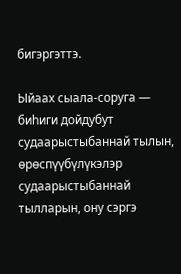бигэргэттэ.

Ыйаах сыала-соруга — биһиги дойдубут судаарыстыбаннай тылын, өрөспүүбүлүкэлэр судаарыстыбаннай тылларын, ону сэргэ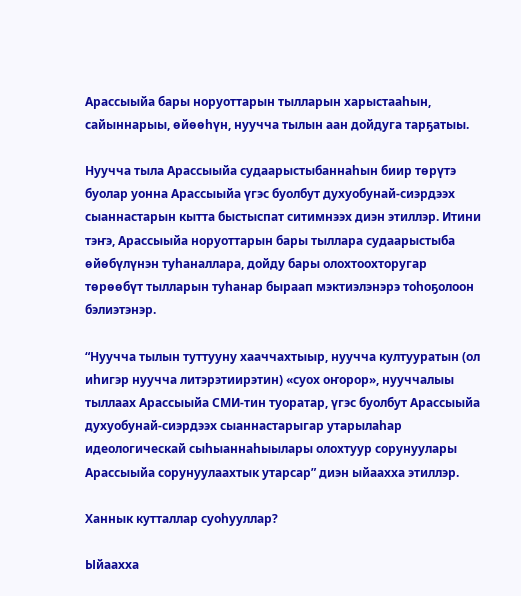Арассыыйа бары норуоттарын тылларын харыстааһын, сайыннарыы, өйөөһүн, нуучча тылын аан дойдуга тарҕатыы.

Нуучча тыла Арассыыйа судаарыстыбаннаһын биир төрүтэ буолар уонна Арассыыйа үгэс буолбут духуобунай-сиэрдээх сыаннастарын кытта быстыспат ситимнээх диэн этиллэр. Итини тэҥэ, Арассыыйа норуоттарын бары тыллара судаарыстыба өйөбүлүнэн туһаналлара, дойду бары олохтоохторугар төрөөбүт тылларын туһанар быраап мэктиэлэнэрэ тоһоҕолоон бэлиэтэнэр.

“Нуучча тылын туттууну хааччахтыыр, нуучча култууратын (ол иһигэр нуучча литэрэтиирэтин) «суох оҥорор», нууччалыы тыллаах Арассыыйа СМИ-тин туоратар, үгэс буолбут Арассыыйа духуобунай-сиэрдээх сыаннастарыгар утарылаһар идеологическай сыһыаннаһыылары олохтуур сорунуулары Арассыыйа сорунуулаахтык утарсар” диэн ыйаахха этиллэр.

Ханнык кутталлар суоһууллар?

Ыйаахха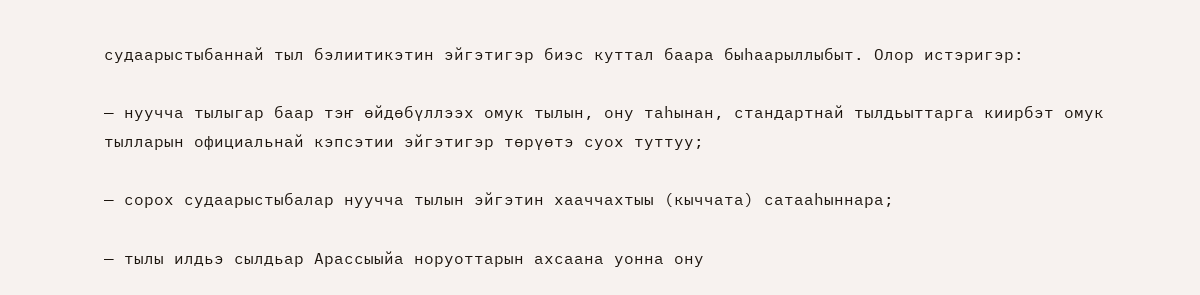судаарыстыбаннай тыл бэлиитикэтин эйгэтигэр биэс куттал баара быһаарыллыбыт. Олор истэригэр:

— нуучча тылыгар баар тэҥ өйдөбүллээх омук тылын, ону таһынан, стандартнай тылдьыттарга киирбэт омук тылларын официальнай кэпсэтии эйгэтигэр төрүөтэ суох туттуу;

— сорох судаарыстыбалар нуучча тылын эйгэтин хааччахтыы (кыччата) сатааһыннара;

— тылы илдьэ сылдьар Арассыыйа норуоттарын ахсаана уонна ону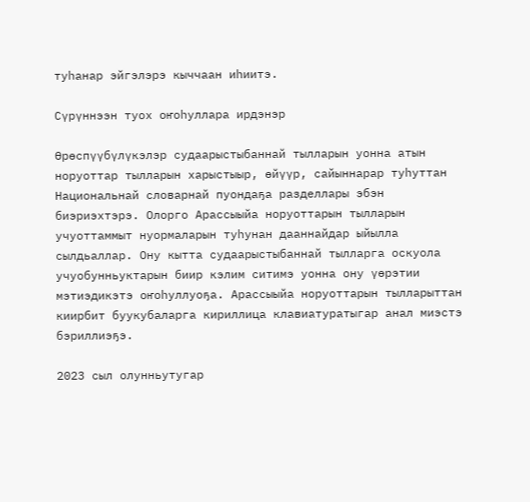туһанар эйгэлэрэ кыччаан иһиитэ.

Сүрүннээн туох оҥоһуллара ирдэнэр

Өрөспүүбүлүкэлэр судаарыстыбаннай тылларын уонна атын норуоттар тылларын харыстыыр, өйүүр, сайыннарар туһуттан Национальнай словарнай пуондаҕа разделлары эбэн биэриэхтэрэ. Олорго Арассыыйа норуоттарын тылларын учуоттаммыт нуормаларын туһунан дааннайдар ыйылла сылдьаллар. Ону кытта судаарыстыбаннай тылларга оскуола учуобунньуктарын биир кэлим ситимэ уонна ону үөрэтии мэтиэдикэтэ оҥоһуллуоҕа. Арассыыйа норуоттарын тылларыттан киирбит буукубаларга кириллица клавиатуратыгар анал миэстэ бэриллиэҕэ.

2023 сыл олунньутугар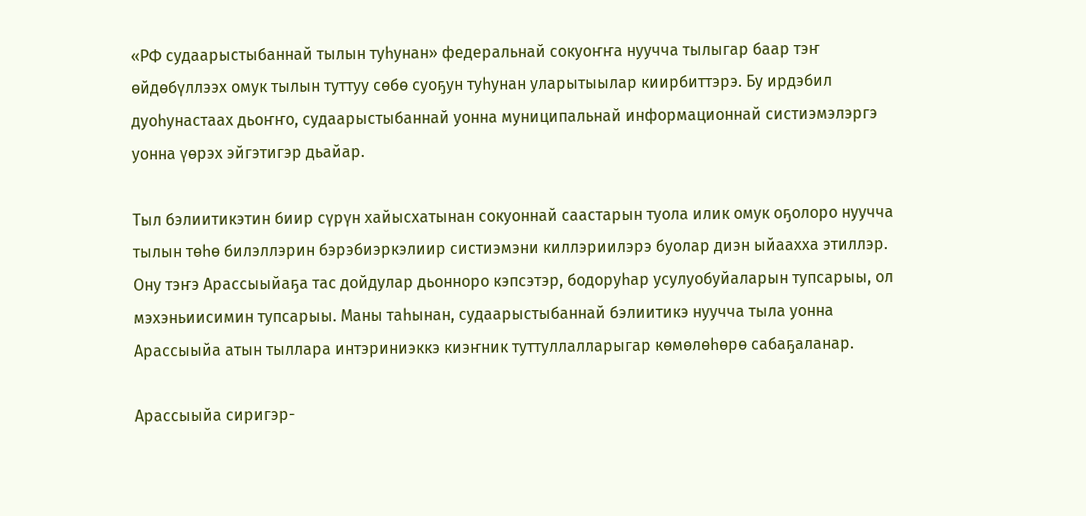«РФ судаарыстыбаннай тылын туһунан» федеральнай сокуоҥҥа нуучча тылыгар баар тэҥ өйдөбүллээх омук тылын туттуу сөбө суоҕун туһунан уларытыылар киирбиттэрэ. Бу ирдэбил дуоһунастаах дьоҥҥо, судаарыстыбаннай уонна муниципальнай информационнай систиэмэлэргэ уонна үөрэх эйгэтигэр дьайар.

Тыл бэлиитикэтин биир сүрүн хайысхатынан сокуоннай саастарын туола илик омук оҕолоро нуучча тылын төһө билэллэрин бэрэбиэркэлиир систиэмэни киллэриилэрэ буолар диэн ыйаахха этиллэр. Ону тэҥэ Арассыыйаҕа тас дойдулар дьонноро кэпсэтэр, бодоруһар усулуобуйаларын тупсарыы, ол мэхэньиисимин тупсарыы. Маны таһынан, судаарыстыбаннай бэлиитикэ нуучча тыла уонна Арассыыйа атын тыллара интэриниэккэ киэҥник туттуллалларыгар көмөлөһөрө сабаҕаланар.

Арассыыйа сиригэр-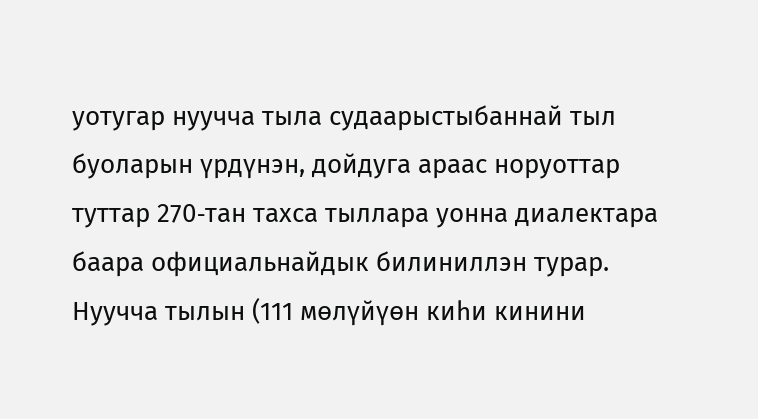уотугар нуучча тыла судаарыстыбаннай тыл буоларын үрдүнэн, дойдуга араас норуоттар туттар 270‑тан тахса тыллара уонна диалектара баара официальнайдык билиниллэн турар. Нуучча тылын (111 мөлүйүөн киһи кинини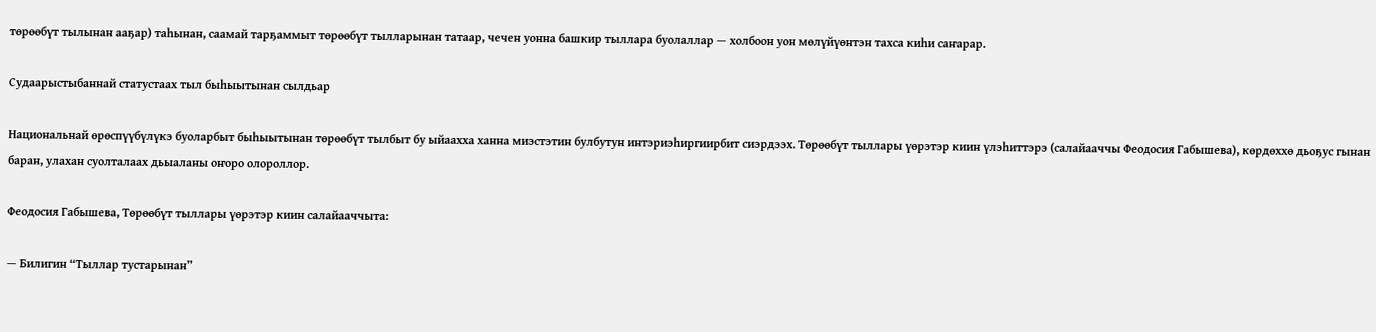төрөөбүт тылынан ааҕар) таһынан, саамай тарҕаммыт төрөөбүт тылларынан татаар, чечен уонна башкир тыллара буолаллар — холбоон уон мөлүйүөнтэн тахса киһи саҥарар.

Судаарыстыбаннай статустаах тыл быһыытынан сылдьар

Национальнай өрөспүүбүлүкэ буоларбыт быһыытынан төрөөбүт тылбыт бу ыйаахха ханна миэстэтин булбутун интэриэһиргиирбит сиэрдээх. Төрөөбүт тыллары үөрэтэр киин үлэһиттэрэ (салайааччы Феодосия Габышева), көрдөххө дьоҕус гынан баран, улахан суолталаах дьыаланы оҥоро олороллор.

Феодосия Габышева, Төрөөбүт тыллары үөрэтэр киин салайааччыта:

— Билигин “Тыллар тустарынан”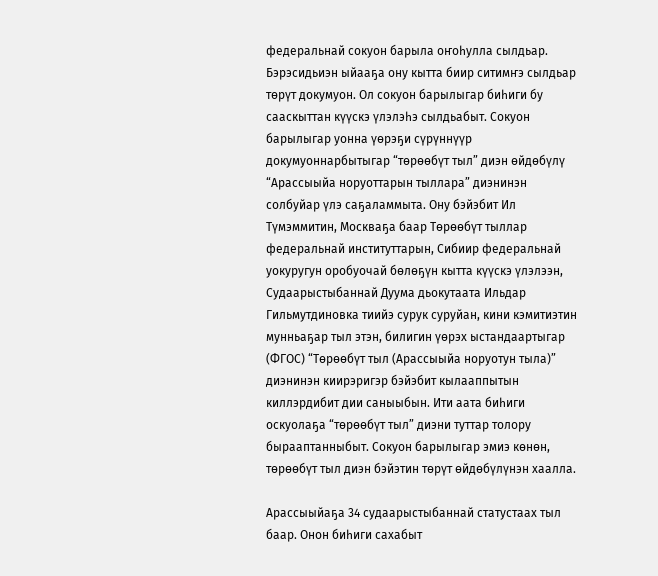федеральнай сокуон барыла оҥоһулла сылдьар. Бэрэсидьиэн ыйааҕа ону кытта биир ситимҥэ сылдьар төрүт докумуон. Ол сокуон барылыгар биһиги бу сааскыттан күүскэ үлэлэһэ сылдьабыт. Сокуон барылыгар уонна үөрэҕи сүрүннүүр докумуоннарбытыгар “төрөөбүт тыл” диэн өйдөбүлү “Арассыыйа норуоттарын тыллара” диэнинэн солбуйар үлэ саҕаламмыта. Ону бэйэбит Ил Түмэммитин, Москваҕа баар Төрөөбүт тыллар федеральнай институттарын, Сибиир федеральнай уокуругун оробуочай бөлөҕүн кытта күүскэ үлэлээн, Судаарыстыбаннай Дуума дьокутаата Ильдар Гильмутдиновка тиийэ сурук суруйан, кини кэмитиэтин мунньаҕар тыл этэн, билигин үөрэх ыстандаартыгар (ФГОС) “Төрөөбүт тыл (Арассыыйа норуотун тыла)” диэнинэн киирэригэр бэйэбит кылааппытын киллэрдибит дии саныыбын. Ити аата биһиги оскуолаҕа “төрөөбүт тыл” диэни туттар толору бырааптанныбыт. Сокуон барылыгар эмиэ көнөн, төрөөбүт тыл диэн бэйэтин төрүт өйдөбүлүнэн хаалла.

Арассыыйаҕа 34 судаарыстыбаннай статустаах тыл баар. Онон биһиги сахабыт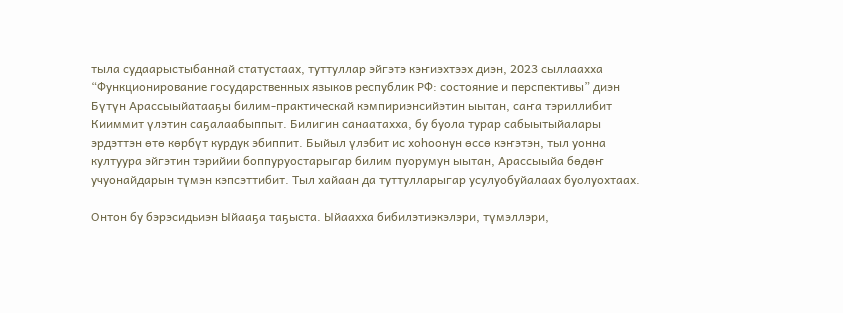тыла судаарыстыбаннай статустаах, туттуллар эйгэтэ кэҥиэхтээх диэн, 2023 сыллаахха “Функционирование государственных языков республик РФ: состояние и перспективы” диэн Бүтүн Арассыыйатааҕы билим-практическай кэмпириэнсийэтин ыытан, саҥа тэриллибит Кииммит үлэтин саҕалаабыппыт. Билигин санаатахха, бу буола турар сабыытыйалары эрдэттэн өтө көрбүт курдук эбиппит. Быйыл үлэбит ис хоһоонун өссө кэҥэтэн, тыл уонна култуура эйгэтин тэрийии боппуруостарыгар билим пуорумун ыытан, Арассыыйа бөдөҥ учуонайдарын түмэн кэпсэттибит. Тыл хайаан да туттулларыгар усулуобуйалаах буолуохтаах.

Онтон бу бэрэсидьиэн Ыйааҕа таҕыста. Ыйаахха бибилэтиэкэлэри, түмэллэри,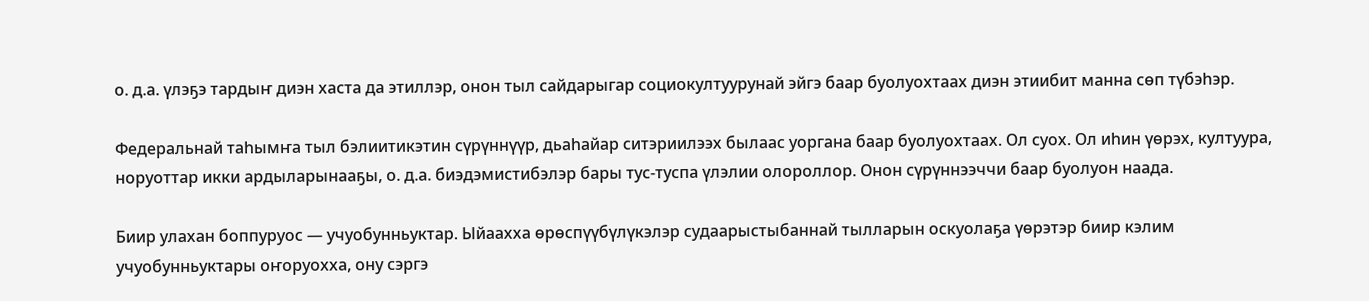о. д.а. үлэҕэ тардыҥ диэн хаста да этиллэр, онон тыл сайдарыгар социокултуурунай эйгэ баар буолуохтаах диэн этиибит манна сөп түбэһэр.

Федеральнай таһымҥа тыл бэлиитикэтин сүрүннүүр, дьаһайар ситэриилээх былаас уоргана баар буолуохтаах. Ол суох. Ол иһин үөрэх, култуура, норуоттар икки ардыларынааҕы, о. д.а. биэдэмистибэлэр бары тус-туспа үлэлии олороллор. Онон сүрүннээччи баар буолуон наада.

Биир улахан боппуруос — учуобунньуктар. Ыйаахха өрөспүүбүлүкэлэр судаарыстыбаннай тылларын оскуолаҕа үөрэтэр биир кэлим учуобунньуктары оҥоруохха, ону сэргэ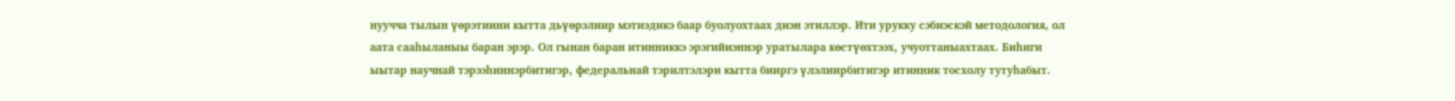нуучча тылын үөрэтиини кытта дьүөрэлиир мэтиэдикэ баар буолуохтаах диэн этиллэр. Ити урукку сэбиэскэй методология, ол аата сааһыланыы баран эрэр. Ол гынан баран итинниккэ эрэгийиэннэр уратылара көстүөхтээх, учуоттаныахтаах. Биһиги ыытар научнай тэрээһиннэрбитигэр, федеральнай тэрилтэлэри кытта бииргэ үлэлиирбитигэр итинник тосхолу тутуһабыт.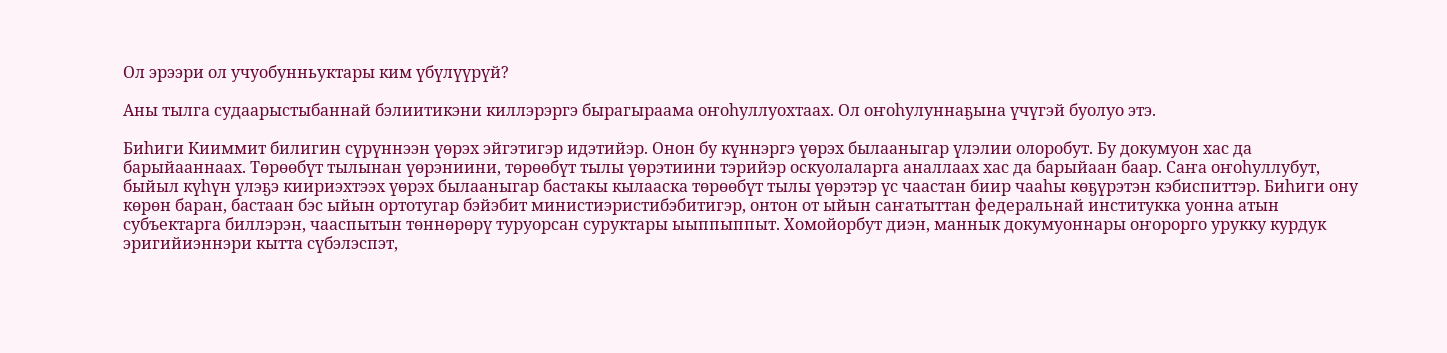Ол эрээри ол учуобунньуктары ким үбүлүүрүй?

Аны тылга судаарыстыбаннай бэлиитикэни киллэрэргэ бырагыраама оҥоһуллуохтаах. Ол оҥоһулуннаҕына үчүгэй буолуо этэ.

Биһиги Кииммит билигин сүрүннээн үөрэх эйгэтигэр идэтийэр. Онон бу күннэргэ үөрэх былааныгар үлэлии олоробут. Бу докумуон хас да барыйааннаах. Төрөөбүт тылынан үөрэниини, төрөөбүт тылы үөрэтиини тэрийэр оскуолаларга аналлаах хас да барыйаан баар. Саҥа оҥоһуллубут, быйыл күһүн үлэҕэ киириэхтээх үөрэх былааныгар бастакы кылааска төрөөбүт тылы үөрэтэр үс чаастан биир чааһы көҕүрэтэн кэбиспиттэр. Биһиги ону көрөн баран, бастаан бэс ыйын ортотугар бэйэбит министиэристибэбитигэр, онтон от ыйын саҥатыттан федеральнай институкка уонна атын субъектарга биллэрэн, чааспытын төннөрөрү туруорсан суруктары ыыппыппыт. Хомойорбут диэн, маннык докумуоннары оҥорорго урукку курдук эригийиэннэри кытта сүбэлэспэт,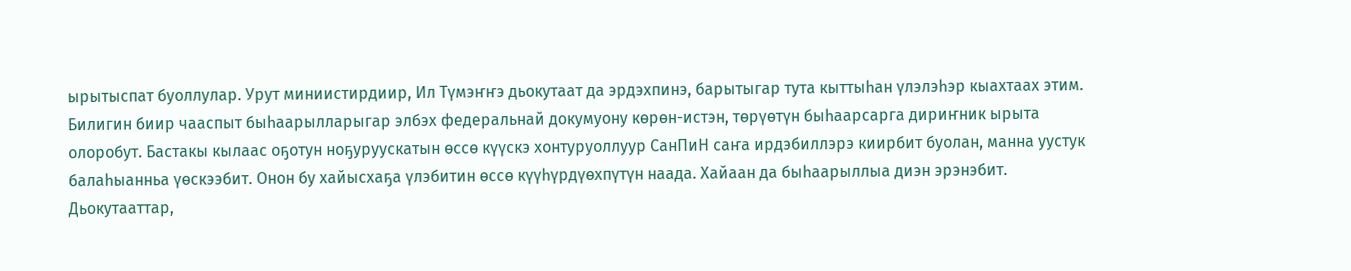ырытыспат буоллулар. Урут миниистирдиир, Ил Түмэҥҥэ дьокутаат да эрдэхпинэ, барытыгар тута кыттыһан үлэлэһэр кыахтаах этим. Билигин биир чааспыт быһаарылларыгар элбэх федеральнай докумуону көрөн-истэн, төрүөтүн быһаарсарга дириҥник ырыта олоробут. Бастакы кылаас оҕотун ноҕуруускатын өссө күүскэ хонтуруоллуур СанПиН саҥа ирдэбиллэрэ киирбит буолан, манна уустук балаһыанньа үөскээбит. Онон бу хайысхаҕа үлэбитин өссө күүһүрдүөхпүтүн наада. Хайаан да быһаарыллыа диэн эрэнэбит. Дьокутааттар,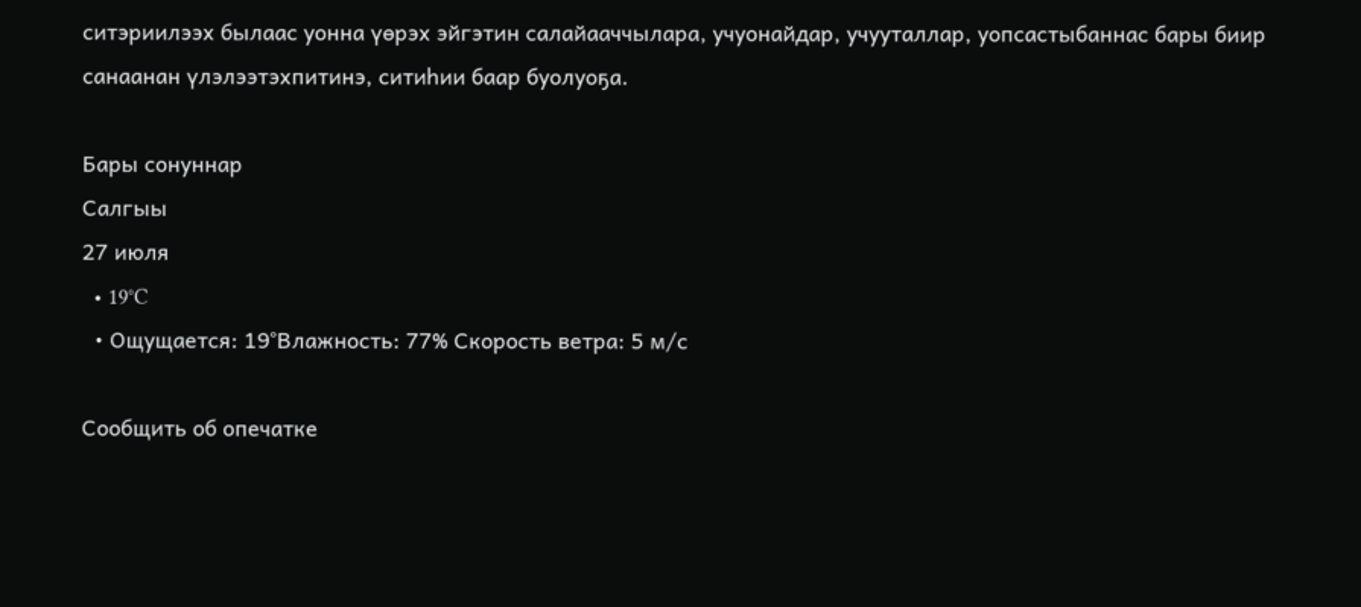ситэриилээх былаас уонна үөрэх эйгэтин салайааччылара, учуонайдар, учууталлар, уопсастыбаннас бары биир санаанан үлэлээтэхпитинэ, ситиһии баар буолуоҕа.

Бары сонуннар
Салгыы
27 июля
  • 19°C
  • Ощущается: 19°Влажность: 77% Скорость ветра: 5 м/с

Сообщить об опечатке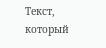Текст, который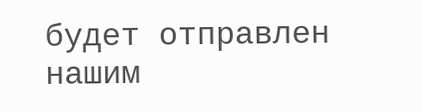будет отправлен нашим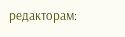редакторам: